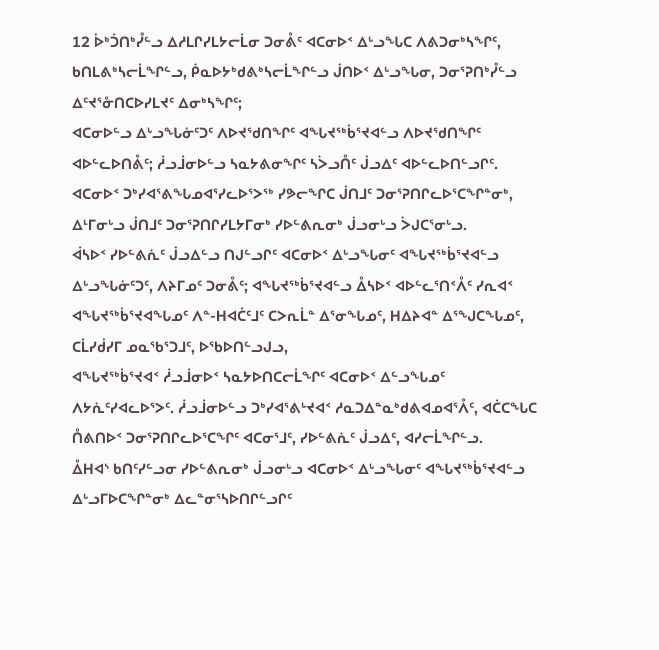12 ᐆᒃᑑᑎᒃᓮᓪᓗ ᐃᓱᒪᒋᓯᒪᔭᓕᒫᓂ ᑐᓂᕔᑦ ᐊᑕᓂᐅᑉ ᐃᒡᓗᖓᑕ ᐱᕕᑐᓂᒃᓴᖏᑦ, ᑲᑎᒪᕕᒃᓴᓕᒫᖏᓪᓗ, ᑮᓇᐅᔭᒃᑯᕕᒃᓴᓕᒫᖏᓪᓗ ᒎᑎᐅᑉ ᐃᒡᓗᖓᓂ, ᑐᓂᕐᕈᑎᒃᓮᓪᓗ ᐃᑦᔪᕐᓁᑎᑕᐅᓯᒪᔪᑦ ᐃᓂᒃᓴᖏᑦ;
ᐊᑕᓂᐅᓪᓗ ᐃᒡᓗᖓᓃᑦᑐᑦ ᐱᐅᔪᖁᑎᖏᑦ ᐊᖓᔪᖅᑳᕐᔪᐊᓪᓗ ᐱᐅᔪᖁᑎᖏᑦ ᐊᐅᓪᓚᐅᑎᕔᑦ; ᓲᓗᒨᓂᐅᓪᓗ ᓴᓇᔭᕕᓂᖏᑦ ᓴᐴᓗᑍᑦ ᒎᓗᐃᑦ ᐊᐅᓪᓚᐅᑎᓪᓗᒋᑦ.
ᐊᑕᓂᐅᑉ ᑐᒃᓯᐊᕐᕕᖓᓄᐊᕐᓯᓚᐅᕐᐳᖅ ᓯᕗᓕᖏᑕ ᒎᑎᒧᑦ ᑐᓂᕐᕈᑎᒋᓚᐅᕐᑕᖏᓐᓂᒃ, ᐃᒻᒥᓂᒡᓗ ᒎᑎᒧᑦ ᑐᓂᕐᕈᑎᒋᓯᒪᔭᒥᓂᒃ ᓯᐅᓪᕕᕆᓂᒃ ᒎᓗᓂᒡᓗ ᐴᒍᑕᕐᓂᒡᓗ.
ᐋᓴᐅᑉ ᓯᐅᓪᕕᕇᑦ ᒎᓗᐃᓪᓗ ᑎᒍᓪᓗᒋᑦ ᐊᑕᓂᐅᑉ ᐃᒡᓗᖓᓂᑦ ᐊᖓᔪᖅᑳᕐᔪᐊᓪᓗ ᐃᒡᓗᖓᓃᑦᑐᑦ, ᐱᔨᒥᓄᑦ ᑐᓂᕔᑦ; ᐊᖓᔪᖅᑳᕐᔪᐊᓪᓗ ᐂᓴᐅᑉ ᐊᐅᓪᓚᕐᑎᑉᐰᑦ ᓯᕆᐊᑉ ᐊᖓᔪᖅᑳᕐᔪᐊᖓᓄᑦ ᐱᓐ-ᕼᐊᑖᑦᒧᑦ ᑕᐳᕆᒫᓐ ᐃᕐᓂᖓᓄᑦ, ᕼᐃᔨᐊᓐ ᐃᕐᖑᑕᖓᓄᑦ, ᑕᒫᓯᑰᓯᒥ ᓄᓇᖃᕐᑐᒧᑦ, ᐅᖃᐅᑎᓪᓗᒍᓗ,
ᐊᖓᔪᖅᑳᕐᔪᐊᑉ ᓲᓗᒨᓂᐅᑉ ᓴᓇᔭᐅᑎᑕᓕᒫᖏᑦ ᐊᑕᓂᐅᑉ ᐃᓪᓗᖓᓄᑦ ᐱᔭᕇᑦᓯᐊᓚᐅᕐᐳᑦ. ᓲᓗᒨᓂᐅᓪᓗ ᑐᒃᓯᐊᕐᕕᒡᔪᐊᑉ ᓱᓇᑐᐃᓐᓇᒃᑯᕕᐊᓄᐊᕐᐰᑦ, ᐊᑖᑕᖓᑕ ᑍᕕᑎᐅᑉ ᑐᓂᕐᕈᑎᒋᓚᐅᕐᑕᖏᑦ ᐊᑕᓂᕐᒧᑦ, ᓯᐅᓪᕕᕇᑦ ᒎᓗᐃᑦ, ᐊᓯᓕᒫᖏᓪᓗ.
ᐂᕼᐊᔅ ᑲᑎᑦᓯᓪᓗᓂ ᓯᐅᓪᕕᕆᓂᒃ ᒎᓗᓂᒡᓗ ᐊᑕᓂᐅᑉ ᐃᒡᓗᖓᓂᑦ ᐊᖓᔪᖅᑳᕐᔪᐊᓪᓗ ᐃᒡᓗᒥᐅᑕᖏᓐᓂᒃ ᐃᓚᓐᓂᕐᓴᐅᑎᒋᓪᓗᒋᑦ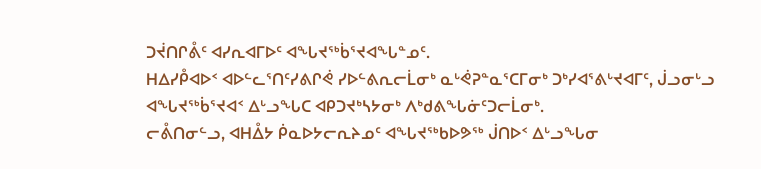ᑐᔫᑎᒋᕔᑦ ᐊᓯᕆᐊᒥᐅᑦ ᐊᖓᔪᖅᑳᕐᔪᐊᖓᓐᓄᑦ.
ᕼᐃᓯᑬᐊᐅᑉ ᐊᐅᓪᓚᕐᑎᑦᓯᕕᒋᕚ ᓯᐅᓪᕕᕆᓕᒫᓂᒃ ᓇᒡᕚᕈᓐᓇᕐᑕᒥᓂᒃ ᑐᒃᓯᐊᕐᕕᒡᔪᐊᒥᑦ, ᒎᓗᓂᒡᓗ ᐊᖓᔪᖅᑳᕐᔪᐊᑉ ᐃᒡᓗᖓᑕ ᐊᑭᑐᔪᒃᓴᔭᓂᒃ ᐱᒃᑯᕕᖓᓃᑦᑐᓕᒫᓂᒃ.
ᓕᕔᑎᓂᓪᓗ, ᐊᕼᐂᔭ ᑮᓇᐅᔭᓕᕆᔨᓄᑦ ᐊᖓᔪᖅᑲᐅᕗᖅ ᒎᑎᐅᑉ ᐃᒡᓗᖓᓂ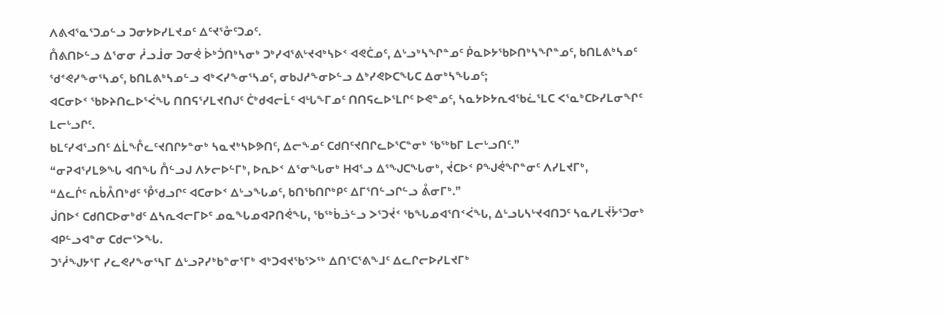ᐱᕕᐊᕐᓇᕐᑐᓄᓪᓗ ᑐᓂᔭᐅᓯᒪᔪᓄᑦ ᐃᑦᔪᕐᓁᑦᑐᓄᑦ.
ᑍᕕᑎᐅᓪᓗ ᐃᕐᓂᓂ ᓲᓗᒨᓂ ᑐᓂᕚ ᐆᒃᑑᑎᒃᓴᓂᒃ ᑐᒃᓯᐊᕐᕕᒡᔪᐊᒃᓴᐅᑉ ᐊᕙᑖᓄᑦ, ᐃᒡᓗᒃᓴᖏᓐᓄᑦ ᑮᓇᐅᔭᖃᐅᑎᒃᓴᖏᓐᓄᑦ, ᑲᑎᒪᕕᒃᓴᓄᑦ ᖁᕝᕙᓯᖕᓂᕐᓴᓄᑦ, ᑲᑎᒪᕕᒃᓴᓄᓪᓗ ᐊᒃᐸᓯᖕᓂᕐᓴᓄᑦ, ᓂᑲᒍᓱᖕᓂᐅᓪᓗ ᐃᒃᓯᕙᐅᑕᖓᑕ ᐃᓂᒃᓴᖓᓄᑦ;
ᐊᑕᓂᐅᑉ ᖃᐅᔨᑎᓚᐅᕐᐹᖓ ᑎᑎᕋᕐᓯᒪᔪᑎᒍᑦ ᑖᒃᑯᐊᓕᒫᑦ ᐊᒡᒐᖕᒥᓄᑦ ᑎᑎᕋᓚᐅᕐᒪᒋᑦ ᐅᕙᓐᓄᑦ, ᓴᓇᔭᐅᔭᕆᐊᖃᓛᕐᒪᑕ ᐸᕐᓇᒃᑕᐅᓯᒪᓂᖏᑦ ᒪᓕᒡᓗᒋᑦ.
ᑲᒪᑦᓯᐊᕐᓗᑎᑦ ᐃᒫᖎᓚᑦᔪᑎᒋᔭᓐᓂᒃ ᓴᓇᔪᒃᓴᐅᕗᑎᑦ, ᐃᓕᖕᓄᑦ ᑕᑯᑎᑦᔪᑎᒋᓚᐅᕐᑕᓐᓂᒃ ᖃᖅᑲᒥ ᒪᓕᒡᓗᑎᑦ.”
“ᓂᕈᐊᕐᓯᒪᕗᖓ ᐊᑎᖓ ᑍᓪᓗᒍ ᐱᔭᓕᐅᓪᒥᒃ, ᐅᕆᐅᑉ ᐃᕐᓂᖓᓂᒃ ᕼᐊᕐᓗ ᐃᕐᖑᑕᖓᓂᒃ, ᔫᑕᐅᑉ ᑭᖑᕚᖏᓐᓂᑦ ᐱᓯᒪᔪᒥᒃ,
“ᐃᓚᒌᑦ ᕆᑳᐰᑎᒃᑯᑦ ᕾᖁᓗᒋᑦ ᐊᑕᓂᐅᑉ ᐃᒡᓗᖓᓄᑦ, ᑲᑎᖃᑎᒋᒃᑭᑦ ᐃᒥᕐᑎᓪᓗᒋᓪᓗ ᕔᓂᒥᒃ.”
ᒎᑎᐅᑉ ᑕᑯᑎᑕᐅᓂᒃᑯᑦ ᐃᓴᕆᐊᓕᒥᐅᑦ ᓄᓇᖓᓄᐊᕈᑎᕚᖓ, ᖃᖅᑳᓘᓪᓗ ᐳᕐᑐᔫᑉ ᖃᖓᓄᐊᕐᑎᑉᐹᖓ, ᐃᒡᓗᒐᓴᒡᔪᐊᑎᑐᑦ ᓴᓇᓯᒪᔫᔮᕐᑐᓂᒃ ᐊᑭᓪᓗᐊᓐᓂ ᑕᑯᓕᕐᐳᖓ.
ᑐᕐᓲᖑᔭᕐᒥ ᓯᓚᕙᓯᖕᓂᕐᓴᒥ ᐃᒡᓗᕈᓯᒃᑲᓐᓂᕐᒥᒃ ᐊᒃᑐᐊᔪᖃᕐᐳᖅ ᐃᑎᕐᑕᕐᕕᖕᒧᑦ ᐃᓚᒋᓕᐅᓯᒪᔪᒥᒃ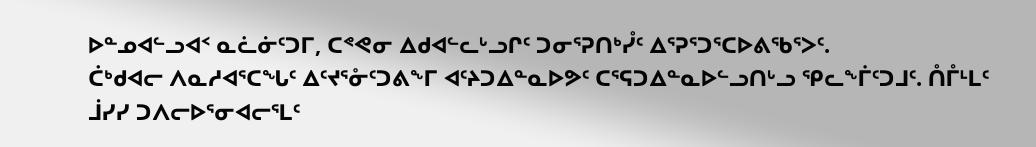ᐅᓐᓄᐊᓪᓗᐊᑉ ᓇᓛᓃᑦᑐᒥ, ᑕᕝᕙᓂ ᐃᑯᐊᓪᓚᒡᓗᒋᑦ ᑐᓂᕐᕈᑎᒃᓮᑦ ᐃᕐᕈᕐᑐᕐᑕᐅᕕᖃᕐᐳᑦ.
ᑖᒃᑯᐊᓕ ᐱᓇᓱᐊᕐᑕᖓᑦ ᐃᑦᔪᕐᓁᑦᑐᕕᖕᒥ ᐊᑦᔨᑐᐃᓐᓇᐅᕗᑦ ᑕᕐᕋᑐᐃᓐᓇᐅᓪᓗᑎᒡᓗ ᕿᓚᖕᒦᑦᑐᒧᑦ. ᑍᒤᒻᒪᑦ ᒨᓯᓯ ᑐᐱᓕᐅᕐᓂᐊᓕᕐᒪᑦ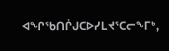ᐊᖏᖃᑎᒌᒍᑕᐅᓯᒪᔪᕐᑕᓕᖕᒥᒃ,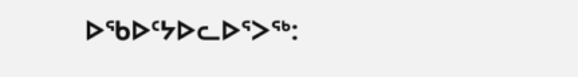ᐅᖃᐅᑦᔭᐅᓚᐅᕐᐳᖅ: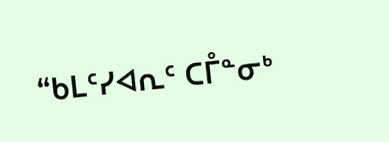“ᑲᒪᑦᓯᐊᕆᑦ ᑕᒤᓐᓂᒃ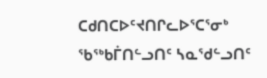ᑕᑯᑎᑕᐅᑦᔪᑎᒋᓚᐅᕐᑕᕐᓂᒃ ᖃᖅᑲᒦᑎᓪᓗᑎᑦ ᓴᓇᖁᓪᓗᑎᑦ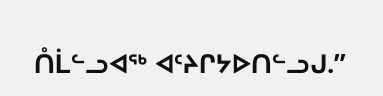ᑍᒫᓪᓗᐊᖅ ᐊᑦᔨᒋᔭᐅᑎᓪᓗᒍ.”